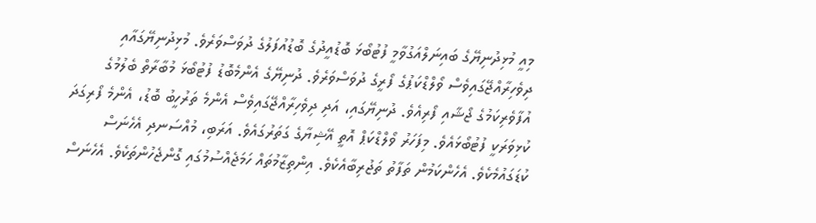މިއީ މުޅިދުނިޔޭގެ ބައިނަލްއަގުވާމީ ފުޓުބޯޅަ ބޮޑުއީދުގެ ބޮޑުއުފަލުގެ ދުވަސްވަރެވެ. މުޅިދުނިޔޭގައާއި ދިވެހިރާއްޖޭގައިވެސް ވޯލްޑްކަޕުގެ ފޯރީގެ ދުވަސްވަރެވެ. ދުނިޔޭގެ އެންމެބޮޑު ފުޓުބޯޅަ މުބާރާތް ބެލުމުގެ އުފާވެރިކަމުގެ ޖޯޝާއި ފޯރިއެވެ. ދުނިޔޭގައި، އަދި ދިވެހިރާއްޖޭގައިވެސް އެންމެ ތަރުހީބު ބޮޑު، އެންމެ ފޯރިގަދަ ކުޅިވަރަކީ ފުޓުބޯޅައެވެ. މިފަހަރު ވޯލްޑްކަޕް އޮތީ އޭޝިޔާގެ ގަތަރުގައެވެ. އަރަބި، މުއްސަނދި އެހެނަސް ކުޑަގައުމެކެވެ. އެހެންކަމުން ތަފާތު ތަޖުރިބާއެކެވެ. އިންތިޒާމުތައް ހަމަޖެއްސުމުގައި ގޮންޖެހުންތަކެވެ. އެހެނަސް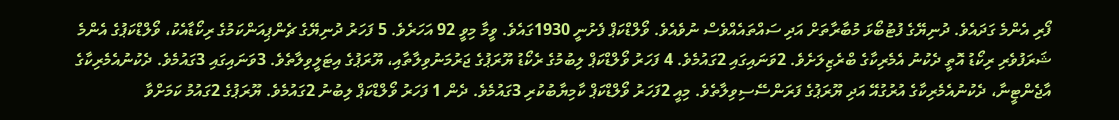ފޯރި އެންމެ ގަދައެވެ. ދުނިޔޭގެ ފުޓުބޯޅަ މުބާރާތަށް އަދި ސައްތައެއްވެސް ނުވެއެވެ. ވޯލްޑްކަޕް ފެށުނީ 1930ގައެވެ. ވީމާ މިވީ 92 އަހަރެވެ. 5 ފަހަރު ދުނިޔޭގެ ޗެންޕިއަންކަމުގެ ރިކޯޑާއެކު، ވޯލްޑްކަޕުގެ އެންމެ ޝަރަފުވެރި ރިކޯޑު އޮތީ ދެކުނު އެމެރިކާގެ ބްރެޒިލަށެވެ. 2ވަނައިގައި 2ގައުމެވެ. 4 ފަހަރު ވޯލްޑްކަޕް ލިބުމުގެ ރެކޯޑު ޔޫރަޕުގެ ޖަރުމަނުވިލާތާއި، ޔޫރަޕުގެ އިޓަލީވިލާތެވެ. 3ވަނައިގައި 3ގައުމެވެ. ދެކުނުއެމެރިކާގެ އާޖެންޓީނާ، ދެކުނުއެމެރިކާގެ އުރުގުއޭ އަދި ޔޫރަޕުގެ ފަރަންސޭސިވިލާތެވެ. މިއީ 2ފަހަރު ވޯލްޑްކަޕް ކާމިޔާބުކުރި 3ގައުމެވެ. ދެން 1 ފަހަރު ވޯލްޑްކަޕް ލިބުނު 2ގައުމެވެ. ޔޫރަޕުގެ 2ގައުމު ކަމަށްވާ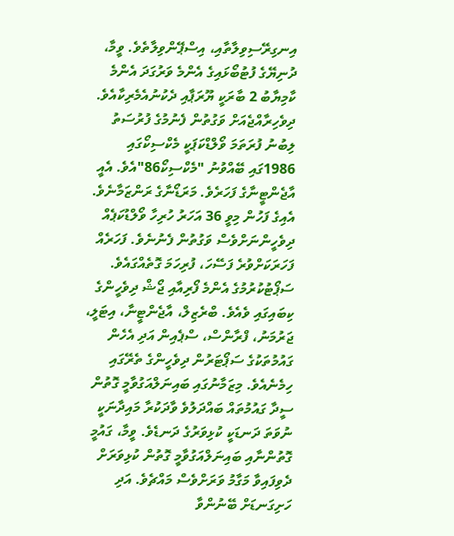އިނގިރޭސިވިލާތާއި، އިސްޕޭންވިލާތެވެ. ވީމާ، ދުނިޔޭގެ ފުޓުބޯޅައިގެ އެންމެ ވަރުގަދަ އެންމެ ކާމިޔާބު 2 ބާރަކީ ޔޫރަޕާއި ދެކުނުއެމެރިކާއެވެ.
ދިވެހިރާއްޖެއަށް ވަގުތުން ފެނުމުގެ ފުރުސަތު ލިބުނު ފުރަތަމަ ވޯލްޑްކަޕަކީ މެކްސިކޯގައި 1986ގައި ބޭއްވުނު "މެކްސިކޯ86"އެވެ. އެއީ އާޖެންޓީނާގެ ފަހަރެވެ. މަރަޑޯނާގެ ރަންޒަމާނެވެ. އެއިގެ ފަހުން މިވީ 36 އަހަރު ހުރިހާ ވޯލްޑުކަޕެއް ދިވެހީންނަށްވެސް ވަގުތުން ފެނުނެވެ. ފަހަރެއް ފަހަރަކަށްވުރެ ފަސޭހަ، ފުރިހަމަ ގޮތެއްގައެވެ. ސަޕޯޓުކުރުމުގެ އެންމެ ފޯރިއާއި ޖޯޝް ދިވެހީންގެ ކިބައިގައި ވެއެވެ. ބްރެޒިލް، އާޖެންޓީނާ، އިޓަލީ، ޖަރުމަނު، ފްރާންސް، ސްޕެއިން އަދި އެހެން ގައުމުތަކުގެ ސަޕޯޓަރުން ދިވެހީންގެ ތެރޭގައި ހިމެނެއެވެ. މިޒަމާނުގައި ބައިނަލްއަގުވާމީ ގޮތުން ސީދާ ގައުމުތައް ބައްދަލުވެ ވާދަކުރާ މައިދާނަކީ ނުވަތަ ދަނޑަކީ ކުޅިވަރުގެ ދަނޑެވެ. ވީމާ، ގައުމީ ގޮތުންނާއި ބައިނަލްއަގުވާމީ ގޮތުން ކުޅިވަރަށް ދެވިފައިވާ މަގާމު ވަރަށްވެސް މައްޗެވެ. އަދި ހަށިގަނޑަށް ބޭނުންވާ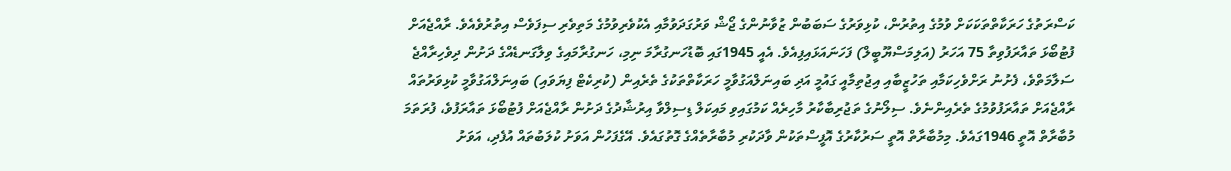ކަސްރަތުގެ ހަރަކާތްތަކަކަށް ވުމުގެ އިތުރުން، ކުޅިވަރުގެ ސަބަބުން ޒުވާނުންގެ ޖޯޝް ވަރުގަދަވުމާއި އެކުވެރިވުމުގެ މަތިވެރި ސިފަވެސް އިތުރުވެއެވެ. ރާއްޖެއަށް ފުޓުބޯޅަ ތައާރަފުވިތާ 75 އަހަރު (އަލިމަސްޔޫބީލް) ފަހަނައަޅައިފިއެވެ. އެއީ 1945ގައި ބޮޑުހަނގުރާމަ ނިމި، ހަނގުރާމައިގެ ވިލާގަނޑެއްގެ ދަށުން ދިވެހިރާއްޖެ ސަލާމަތްވެ، ފެށުނު ރަށްވެހިކަމާއި ތަހުޒީބާއި އިޖުތިމާއީ ގައުމީ އަދި ބައިނަލްއަގުވާމީ ހަރަކާތްތަކުގެ ތެރެއިން (ކުރިކެޓް ފިޔަވައި) ބައިނަލްއަގުވާމީ ކުޅިވަރުތައް ރާއްޖެއަށް ތައާރަފުވުމުގެ ތެރެއިންނެވެ. ސިލޯނުގެ ތަޖުރިބާކާރު މާހިރެއް ކަމުގައިވި މައިކަލް ޑިސިލްވާ އިރުޝާދުގެ ދަށުން ރާއްޖެއަށް ފުޓުބޯޅަ ތައާރަފުވެ، ފުރަތަމަ މުބާރާތް އޮތީ 1946ގައެވެ. މިމުބާރާތް އޮތީ ސަރުކާރުގެ އޮފީސްތަކުން ވާދަކުރި މުބާރާތެއްގެ ގޮތުގައެވެ. އޭގެފަހުން އަވަށު ކުލަބުތައް އުފެދި، އަވަށު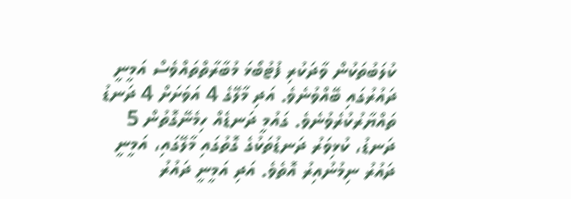ކުލަބުތަކުން ވާދަކުރި ފުޓުބޯޅަ މުބާރާތްތައްވެސް އަމީނީ ދައުރުގައި ބޭއްވުނެވެ. އަދި މާލޭގެ 4 އަވަށަށް 4 ދަނޑު ތައްޔާރުކުރެވުނެވެ. ގައުމީ ދަނޑެއް ހިމެނޭގޮތުން 5 ދަނޑު، ކުޅިވަރު ދަނޑުތަކުގެ ގޮތުގައި މާލޭގައި، އަމީނީ ދައުރު ނިމުނުއިރު އޮތެވެ. އަދި އަމީނީ ދައުރު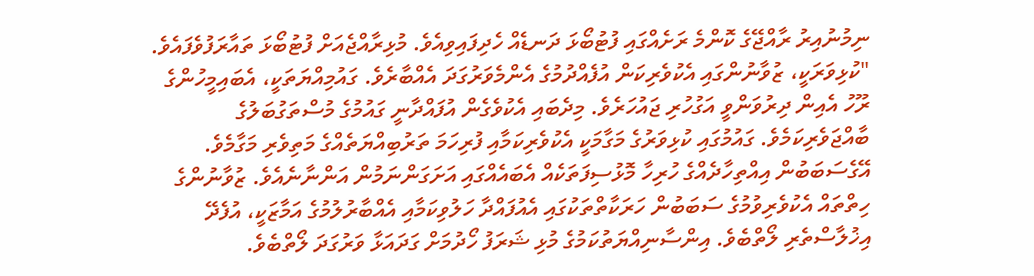ނިމުނުއިރު ރާއްޖޭގެ ކޮންމެ ރަށެއްގައި ފުޓުބޯޅަ ދަނޑެއް ހެދިފައިވިއެވެ. މުޅިރާއްޖެއަށް ފުޓުބޯޅަ ތައާރަފުވެފައެވެ.
"ކުޅިވަރަކީ، ޒުވާނުންގައި އެކުވެރިކަން އުފެއްދުމުގެ އެންމެވަރުގަދަ އެއްބާރެވެ. ގައުމިއްޔަތަކީ، އެބައިމީހުންގެ ރޫހު އެއިން ދިރުވަންވީ އަގުހުރި ޖައުހަރެވެ. މިދެބައި އެކުވެގެން އުފައްދާނީ ގައުމުގެ މުސްތަގުބަލުގެ ބާއްޖަވެރިކަމެވެ. ގައުމުގައި ކުޅިވަރުގެ މަގާމަކީ އެކުވެރިކަމާއި ފުރިހަމަ ތަރުބިއްޔަތެއްގެ މަތިވެރި މަގާމެވެ. އޭގެސަބަބުން އިއްތިހާދެއްގެ ހުރިހާ މޮޅުސިފަތަކެއް އެބައެއްގައި އަށަގަންނަމުން އަންނާނެއެވެ. ޒުވާނުންގެ ހިތްތައް އެކުވެރިވުމުގެ ސަބަބުން ހަރަކާތްތަކުގައި އެއުފައްދާ ހަލުވިކަމާއި އެއްބާރުލުމުގެ އަމާޒަކީ، އުފެދޭ އިޚުލާސްތެރި ލޯތްބެވެ. އިންސާނިއްޔަތުކަމުގެ މުޅި ޝަރަފު ހޯދުމަށް ގަދައަޅާ ވަރުގަދަ ލޯތްބެވެ.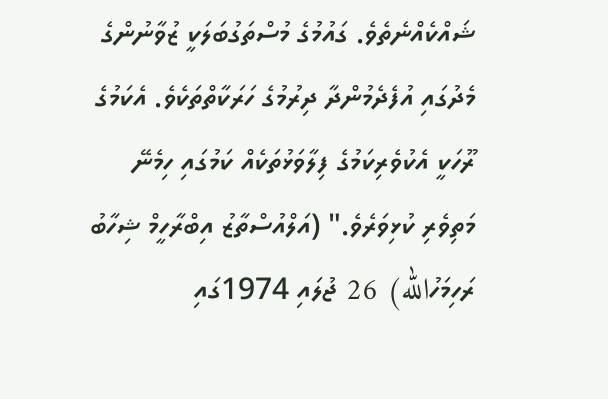ޝައްކެއްނެތެވެ. ގައުމުގެ މުސްތަގުބަލަކީ ޒުވާނުންގެ މެދުގައި އުފެދެމުންދާ ދިރުމުގެ ހަރަކާތްތަކެވެ. އެކަމުގެ ރޫހަކީ އެކުވެރިކަމުގެ ފިލާވަޅުތަކެއް ކަމުގައި ހިމެނޭ މަތިވެރި ކުޅިވަރެވެ." (އަލްއުސްތާޒު އިބްރާހީމް ޝިހާބު ރަހިމަހުالله) 26 ޖުލައި 1974ގައި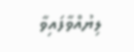ލިޔުއްވާފައިވާ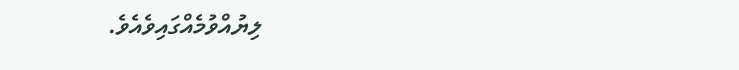ލިޔުއްވުމެއްގައިވެއެވެ.